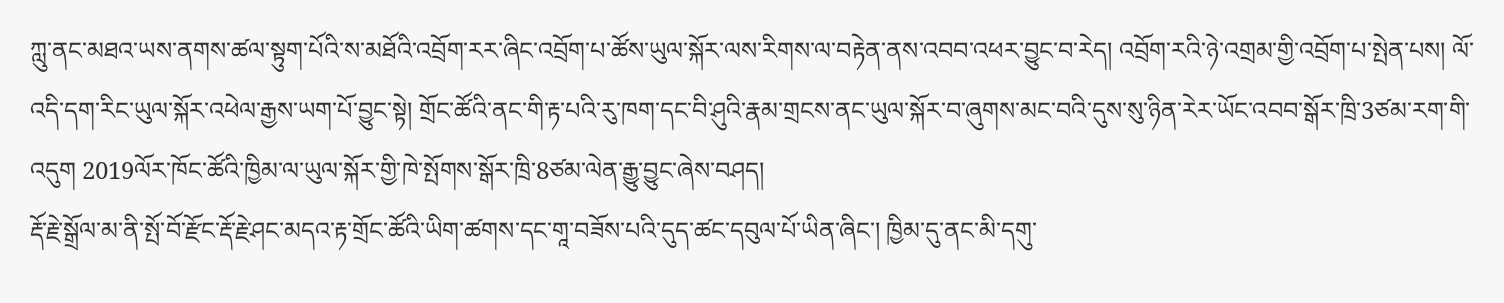ཀླུ་ནང་མཐའ་ཡས་ནགས་ཚལ་སྟུག་པོའི་ས་མཐོའི་འབྲོག་རར་ཞིང་འབྲོག་པ་ཚོས་ཡུལ་སྐོར་ལས་རིགས་ལ་བརྟེན་ནས་འབབ་འཕར་བྱུང་བ་རེད། འབྲོག་རའི་ཉེ་འགྲམ་གྱི་འབྲོག་པ་སྤེན་པས། ལོ་འདི་དག་རིང་ཡུལ་སྐོར་འཕེལ་རྒྱས་ཡག་པོ་བྱུང་སྟེ། གྲོང་ཚོའི་ནང་གི་རྟ་པའི་རུ་ཁག་དང་བི་ཤུའི་རྣམ་གྲངས་ནང་ཡུལ་སྐོར་བ་ཞུགས་མང་བའི་དུས་སུ་ཉིན་རེར་ཡོང་འབབ་སྒོར་ཁྲི་3ཙམ་རག་གི་འདུག 2019ལོར་ཁོང་ཚོའི་ཁྱིམ་ལ་ཡུལ་སྐོར་གྱི་ཁེ་སྤོགས་སྒོར་ཁྲི་8ཙམ་ལེན་རྒྱུ་བྱུང་ཞེས་བཤད།
རྡོ་རྗེ་སྒྲོལ་མ་ནི་སྤོ་བོ་རྫོང་རྡོ་རྗེ་ཤང་མདའ་རྟ་གྲོང་ཚོའི་ཡིག་ཚགས་དང་གཱ་བཟོས་པའི་དུད་ཚང་དབུལ་པོ་ཡིན་ཞིང་། ཁྱིམ་དུ་ནང་མི་དགུ་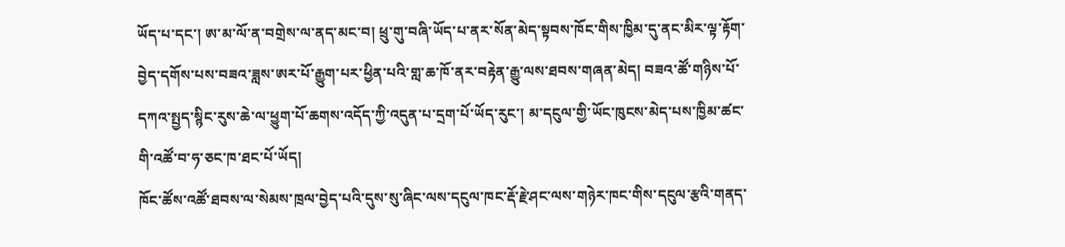ཡོད་པ་དང་། ཨ་མ་ལོ་ན་བགྲེས་ལ་ནད་མང་བ། ཕྲུ་གུ་བཞི་ཡོད་པ་ནར་སོན་མེད་སྟབས་ཁོང་གིས་ཁྱིམ་དུ་ནང་མིར་ལྟ་རྟོག་བྱེད་དགོས་པས་བཟའ་ཟླས་ཨར་པོ་རྒྱུག་པར་ཕྱིན་པའི་གླ་ཆ་ཁོ་ནར་བརྟེན་རྒྱུ་ལས་ཐབས་གཞན་མེད། བཟའ་ཚོ་གཉིས་པོ་དཀའ་སྤྱད་སྙིང་རུས་ཆེ་ལ་ཕྱུག་པོ་ཆགས་འདོད་ཀྱི་འདུན་པ་དྲག་པོ་ཡོད་རུང་། མ་དངུལ་གྱི་ཡོང་ཁུངས་མེད་པས་ཁྱིམ་ཚང་གི་འཚོ་བ་ཧ་ཅང་ཁ་ཐང་པོ་ཡོད།
ཁོང་ཚོས་འཚོ་ཐབས་ལ་སེམས་ཁྲལ་བྱེད་པའི་དུས་སུ་ཞིང་ལས་དངུལ་ཁང་རྡོ་རྗེ་ཤང་ལས་གཉེར་ཁང་གིས་དངུལ་རྩའི་གནད་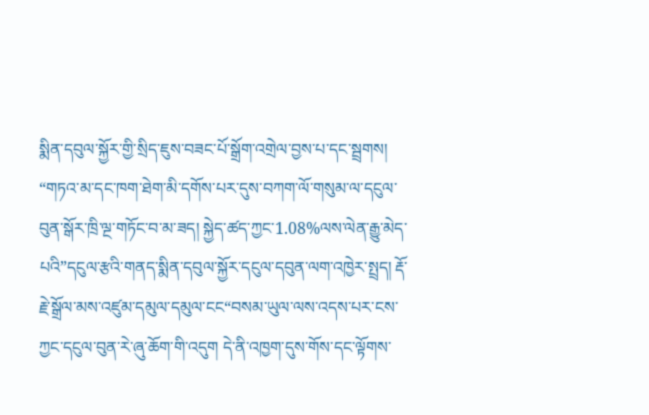སྨིན་དབུལ་སྐྱོར་གྱི་སྲིད་ཇུས་བཟང་པོ་སྒྲོག་འགྲེལ་བྱས་པ་དང་སྦྲགས། “གཏའ་མ་དང་ཁག་ཐེག་མི་དགོས་པར་དུས་བཀག་ལོ་གསུམ་ལ་དངུལ་བུན་སྒོར་ཁྲི་ལྔ་གཏོང་བ་མ་ཟད། སྐྱེད་ཚད་ཀྱང་1.08%ལས་ལེན་རྒྱུ་མེད་པའི”དངུལ་རྩའི་གནད་སྨིན་དབུལ་སྐྱོར་དངུལ་དབུན་ལག་འཁྱེར་སྤྲད། རྡོ་རྗེ་སྒྲོལ་མས་འཛུམ་དམུལ་དམུལ་ངང“བསམ་ཡུལ་ལས་འདས་པར་ངས་ཀྱང་དངུལ་བུན་རེ་ཞུ་ཆོག་གི་འདུག དེ་ནི་འཁྱག་དུས་གོས་དང་ལྟོགས་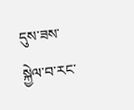དུས་ཟས་སྐྱེལ་བ་རང་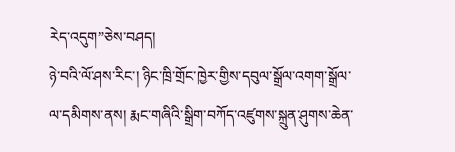རེད་འདུག”ཅེས་བཤད།
ཉེ་བའི་ལོ་ཤས་རིང་། ཉིང་ཁྲི་གྲོང་ཁྱེར་གྱིས་དབུལ་སྒྲོལ་འགག་སྒྲོལ་ལ་དམིགས་ནས། རྨང་གཞིའི་སྒྲིག་བཀོད་འཛུགས་སྐྲུན་ཤུགས་ཆེན་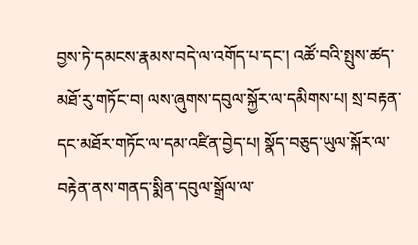བྱས་ཏེ་དམངས་རྣམས་བདེ་ལ་འགོད་པ་དང་། འཚོ་བའི་སྤུས་ཚད་མཐོ་རུ་གཏོང་བ། ལས་ཞུགས་དབུལ་སྐྱོར་ལ་དམིགས་པ། སྲ་བརྟན་དང་མཐོར་གཏོང་ལ་དམ་འཛིན་བྱེད་པ། སྣོད་བཅུད་ཡུལ་སྐོར་ལ་བརྟེན་ནས་གནད་སྨིན་དབུལ་སྒྲོལ་ལ་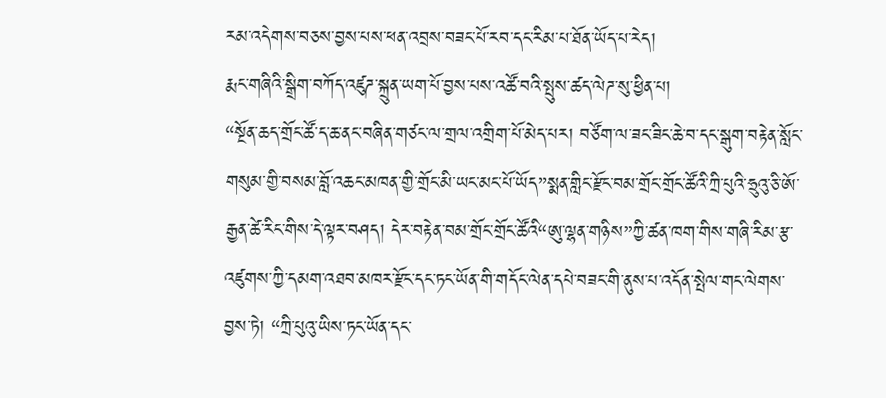རམ་འདེགས་བཅས་བྱས་པས་ཕན་འབྲས་བཟང་པོ་རབ་དང་རིམ་པ་ཐོན་ཡོད་པ་རེད།
རྨང་གཞིའི་སྒྲིག་བཀོད་འཛུཌ་སྐྲུན་ཡག་པོ་བྱས་པས་འཚོ་བའི་སྤུས་ཚད་ལེཌ་སུ་ཕྱིན་པ།
“སྔོན་ཆད་གྲོང་ཚོ་ད་ཆ་ནང་བཞིན་གཙང་ལ་གྲལ་འགྲིག་པོ་མེད་པར། བཙོག་ལ་ཟང་ཟིང་ཆེ་བ་དང་སྒུག་བརྟེན་སློང་གསུམ་གྱི་བསམ་བློ་འཆང་མཁན་གྱི་གྲོང་མི་ཡང་མང་པོ་ཡོད”སྨན་གླིང་རྫོང་བམ་གྲོང་གྲོང་ཚོའི་ཀྲི་པུའི་ཧྲུའུ་ཅི་ཨོ་རྒྱན་ཚེ་རིང་གིས་དེ་ལྟར་བཤད། དེར་བརྟེན་བམ་གྲོང་གྲོང་ཚོའི“ཨུ་ལྷན་གཉིས”ཀྱི་ཚན་ཁག་གིས་གཞི་རིམ་རྩ་འཛུགས་ཀྱི་དམག་འཐབ་མཁར་རྫོང་དང་ཏང་ཡོན་གི་གདོང་ལེན་དཔེ་བཟང་གི་ནུས་པ་འདོན་སྤེལ་གང་ལེགས་བྱས་ཏེ། “ཀྲི་པུའུ་ཡིས་ཏང་ཡོན་དང་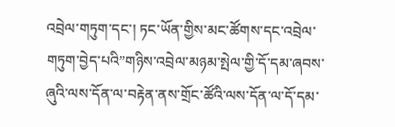འབྲེལ་གཏུག་དང་། ཏང་ཡོན་གྱིས་མང་ཚོགས་དང་འབྲེལ་གཏུག་བྱེད་པའི”གཉིས་འབྲེལ་མཉམ་སྤེལ་གྱི་དོ་དམ་ཞབས་ཞུའི་ལས་དོན་ལ་བརྟེན་ནས་གྲོང་ཚོའི་ལས་དོན་ལ་དོ་དམ་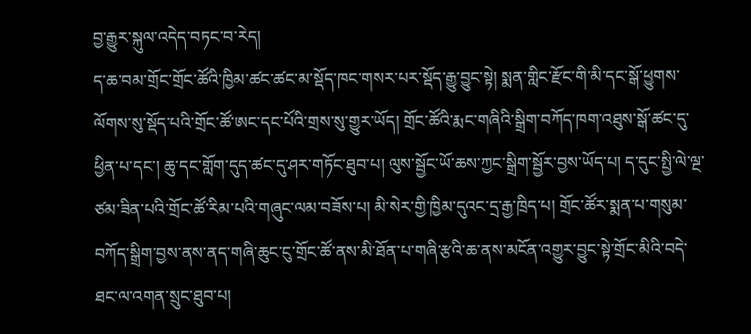བྱ་རྒྱུར་སྐུལ་འདེད་བཏང་བ་རེད།
ད་ཆ་བམ་གྲོང་གྲོང་ཚོའི་ཁྱིམ་ཚང་ཚང་མ་སྡོད་ཁང་གསར་པར་སྡོད་རྒྱུ་བྱུང་སྟེ། སྨན་གླིང་རྫོང་གི་མི་དང་སྒོ་ཕྱུགས་ལོགས་སུ་སྡོད་པའི་གྲོང་ཚོ་ཨང་དང་པོའི་གྲས་སུ་གྱུར་ཡོད། གྲོང་ཚོའི་རྨང་གཞིའི་སྒྲིག་བཀོད་ཁག་འཐུས་སྒོ་ཚང་དུ་ཕྱིན་པ་དང་། ཆུ་དང་གློག་དུད་ཚང་དུ་ཤར་གཏོང་ཐུབ་པ། ལུས་སྦྱོང་ཡོ་ཆས་ཀྱང་སྒྲིག་སྦྱོར་བྱས་ཡོད་པ། ད་དུང་སྤྱི་ལེ་ལྔ་ཙམ་ཟིན་པའི་གྲོང་ཚོ་རིམ་པའི་གཞུང་ལམ་བཟོས་པ། མི་སེར་གྱི་ཁྱིམ་དུའང་དྲ་རྒྱ་ཁྲིད་པ། གྲོང་ཚོར་སྨན་པ་གསུམ་བཀོད་སྒྲིག་བྱས་ནས་ནད་གཞི་ཆུང་ངུ་གྲོང་ཚོ་ནས་མི་ཐོན་པ་གཞི་རྩའི་ཆ་ནས་མངོན་འགྱུར་བྱུང་སྟེ་གྲོང་མིའི་བདེ་ཐང་ལ་འགན་སྲུང་ཐུབ་པ།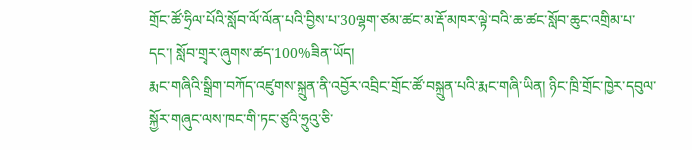གྲོང་ཚོ་ཧྲིལ་པོའི་སློབ་ལོ་ལོན་པའི་བྱིས་པ་30ལྷག་ཙམ་ཚང་མ་རྡོ་མཁར་ལྟེ་བའི་ཆ་ཚང་སློབ་ཆུང་འགྲིམ་པ་དང་། སློབ་གྲྭར་ཞུགས་ཚད་100%ཟིན་ཡོད།
རྨང་གཞིའི་སྒྲིག་བཀོད་འཛུགས་སྐྲུན་ནི་འབྱོར་འབྲིང་གྲོང་ཚོ་བསྐྲུན་པའི་རྨང་གཞི་ཡིན། ཉིང་ཁྲི་གྲོང་ཁྱེར་དབུལ་སྐྱོར་གཞུང་ལས་ཁང་གི་ཏང་ཙུའི་ཧྲུའུ་ཅི་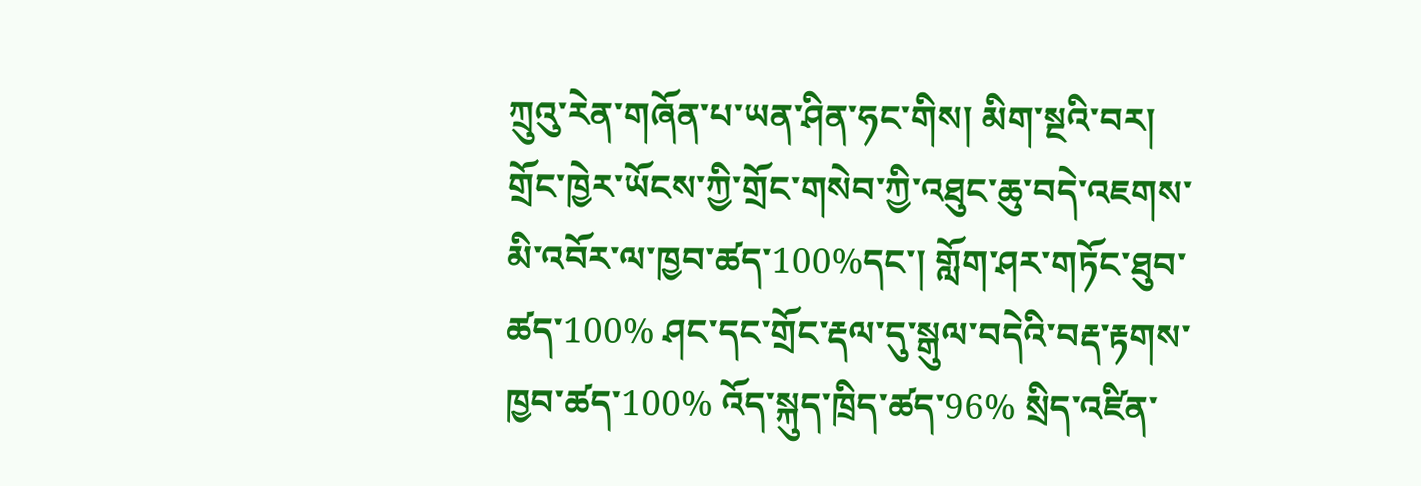ཀྲུའུ་རེན་གཞོན་པ་ཡན་ཤིན་ཧང་གིས། མིག་སྔའི་བར། གྲོང་ཁྱེར་ཡོངས་ཀྱི་གྲོང་གསེབ་ཀྱི་འཐུང་ཆུ་བདེ་འཇགས་མི་འབོར་ལ་ཁྱབ་ཚད་100%དང་། གློག་ཤར་གཏོང་ཐུབ་ཚད་100% ཤང་དང་གྲོང་རྡལ་དུ་སྒུལ་བདེའི་བརྡ་རྟགས་ཁྱབ་ཚད་100% འོད་སྐུད་ཁྲིད་ཚད་96% སྲིད་འཛིན་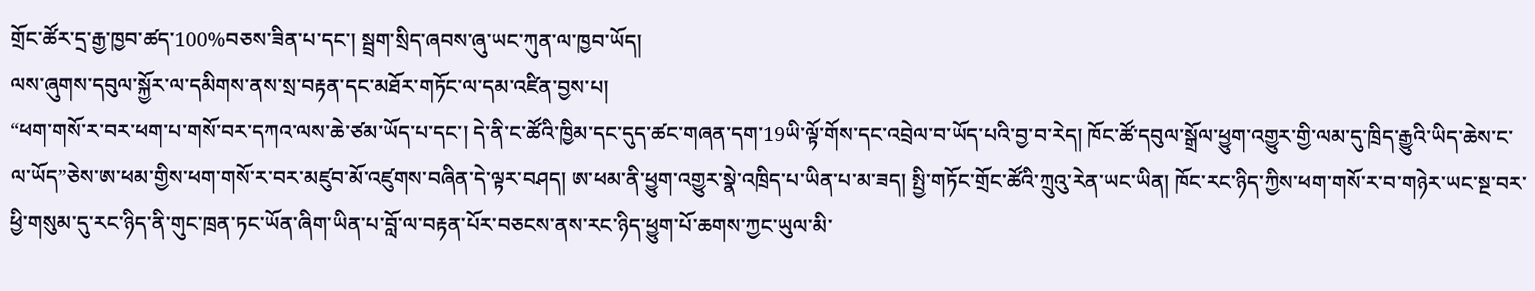གྲོང་ཚོར་དྲ་རྒྱ་ཁྱབ་ཚད་100%བཅས་ཟིན་པ་དང་། སྦྲག་སྲིད་ཞབས་ཞུ་ཡང་ཀུན་ལ་ཁྱབ་ཡོད།
ལས་ཞུགས་དབུལ་སྐྱོར་ལ་དམིགས་ནས་སྲ་བརྟན་དང་མཐོར་གཏོང་ལ་དམ་འཛིན་བྱས་པ།
“ཕག་གསོ་ར་བར་ཕག་པ་གསོ་བར་དཀའ་ལས་ཆེ་ཙམ་ཡོད་པ་དང་། དེ་ནི་ང་ཚོའི་ཁྱིམ་དང་དུད་ཚང་གཞན་དག་19ཡི་ལྟོ་གོས་དང་འབྲེལ་བ་ཡོད་པའི་བྱ་བ་རེད། ཁོང་ཚོ་དབུལ་སྒྲོལ་ཕྱུག་འགྱུར་གྱི་ལམ་དུ་ཁྲིད་རྒྱུའི་ཡིད་ཆེས་ང་ལ་ཡོད”ཅེས་ཨ་ཕམ་གྱིས་ཕག་གསོ་ར་བར་མཛུབ་མོ་འཛུགས་བཞིན་དེ་ལྟར་བཤད། ཨ་ཕམ་ནི་ཕྱུག་འགྱུར་སྣེ་འཁྲིད་པ་ཡིན་པ་མ་ཟད། སྤྱི་གཏོང་གྲོང་ཚོའི་ཀྲུའུ་རེན་ཡང་ཡིན། ཁོང་རང་ཉིད་ཀྱིས་ཕག་གསོ་ར་བ་གཉེར་ཡང་སྔ་བར་ཕྱི་གསུམ་དུ་རང་ཉིད་ནི་གུང་ཁྲན་ཏང་ཡོན་ཞིག་ཡིན་པ་བློ་ལ་བརྟན་པོར་བཅངས་ནས་རང་ཉིད་ཕྱུག་པོ་ཆགས་ཀྱང་ཡུལ་མི་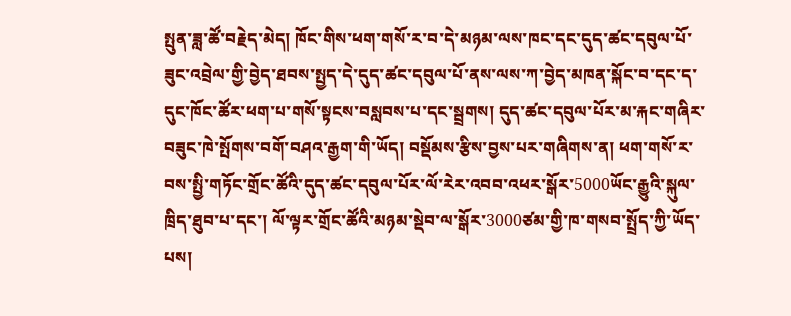སྤུན་ཟླ་ཚོ་བརྗེད་མེད། ཁོང་གིས་ཕག་གསོ་ར་བ་དེ་མཉམ་ལས་ཁང་དང་དུད་ཚང་དབུལ་པོ་ཟུང་འབྲེལ་གྱི་བྱེད་ཐབས་སྤྱད་དེ་དུད་ཚང་དབུལ་པོ་ནས་ལས་ཀ་བྱེད་མཁན་སྐོང་བ་དང་ད་དུང་ཁོང་ཚོར་ཕག་པ་གསོ་སྟངས་བསླབས་པ་དང་སྦྲགས། དུད་ཚང་དབུལ་པོར་མ་རྐང་གཞིར་བཟུང་ཁེ་སྤོགས་བགོ་བཤའ་རྒྱག་གི་ཡོད། བསྡོམས་རྩིས་བྱས་པར་གཞིགས་ན། ཕག་གསོ་ར་བས་སྤྱི་གཏོང་གྲོང་ཚོའི་དུད་ཚང་དབུལ་པོར་ལོ་རེར་འབབ་འཕར་སྒོར་5000ཡོང་རྒྱུའི་སྐུལ་ཁྲིད་ཐུབ་པ་དང་། ལོ་ལྟར་གྲོང་ཚོའི་མཉམ་སྡེབ་ལ་སྒོར་3000ཙམ་གྱི་ཁ་གསབ་སྤྲོད་ཀྱི་ཡོད་པས།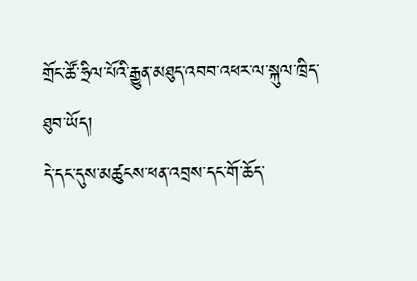གྲོང་ཚོ་ཧྲིལ་པོའི་རྒྱུན་མཐུད་འབབ་འཕར་ལ་སྐུལ་ཁྲིད་ཐུབ་ཡོད།
དེ་དང་དུས་མཚུངས་ཕན་འབྲས་དང་གོ་ཆོད་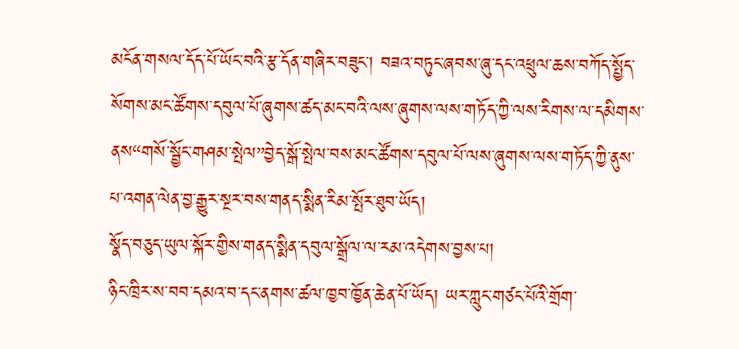མངོན་གསལ་དོད་པོ་ཡོང་བའི་རྩ་དོན་གཞིར་བཟུང་། བཟའ་བཏུང་ཞབས་ཞུ་དང་འཕྲུལ་ཆས་བཀོད་སྤྱོད་སོགས་མང་ཚོགས་དབུལ་པོ་ཞུགས་ཚད་མང་བའི་ལས་ཞུགས་ལས་གཏོད་ཀྱི་ལས་རིགས་ལ་དམིགས་ནས“གསོ་སྦྱོང་གཤམ་སྤེལ”བྱེད་སྒོ་སྤེལ་བས་མང་ཚོགས་དབུལ་པོ་ལས་ཞུགས་ལས་གཏོད་ཀྱི་ནུས་པ་འགན་ལེན་བྱ་རྒྱུར་སྔར་བས་གནད་སྨིན་རིམ་སྤོར་ཐུབ་ཡོད།
སྣོད་བཅུད་ཡུལ་སྐོར་གྱིས་གནད་སྨིན་དབུལ་སྒྲོལ་ལ་རམ་འདེགས་བྱས་པ།
ཉིང་ཁྲིར་ས་བབ་དམའ་བ་དང་ནགས་ཚལ་ཁྱབ་ཁྱོན་ཆེན་པོ་ཡོད། ཡར་ཀླུང་གཙང་པོའི་གྲོག་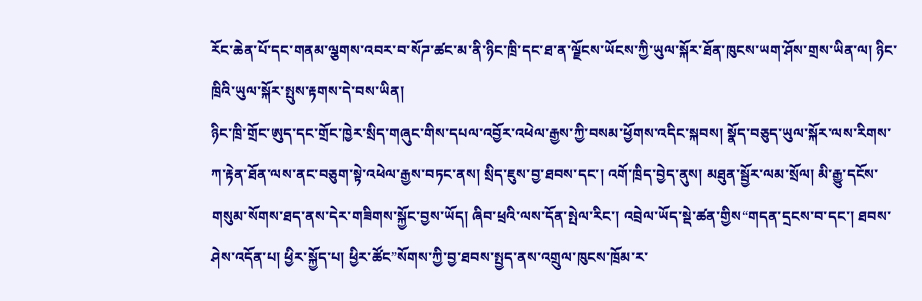རོང་ཆེན་པོ་དང་གནམ་ལྕགས་འབར་བ་སོཌ་ཚང་མ་ནི་ཉིང་ཁྲི་དང་ཐ་ན་ལྗོངས་ཡོངས་ཀྱི་ཡུལ་སྐོར་ཐོན་ཁུངས་ཡག་ཤོས་གྲས་ཡིན་ལ། ཉིང་ཁྲིའི་ཡུལ་སྐོར་སྤུས་རྟགས་དེ་བས་ཡིན།
ཉིང་ཁྲི་གྲོང་ཨུད་དང་གྲོང་ཁྱེར་སྲིད་གཞུང་གིས་དཔལ་འབྱོར་འཕེལ་རྒྱས་ཀྱི་བསམ་ཕྱོགས་འདིང་སྐབས། སྣོད་བཅུད་ཡུལ་སྐོར་ལས་རིགས་ཀ་རྟེན་ཐོན་ལས་ནང་བཅུག་སྟེ་འཕེལ་རྒྱས་བཏང་ནས། སྲིད་ཇུས་བྱ་ཐབས་དང་། འགོ་ཁྲིད་བྱེད་ནུས། མཐུན་སྦྱོར་ལམ་སྲོལ། མི་རྒྱུ་དངོས་གསུམ་སོགས་ཐད་ནས་དེར་གཟིགས་སྐྱོང་བྱས་ཡོད། ཞིབ་ཕྲའི་ལས་དོན་སྤེལ་རིང་། འབྲེལ་ཡོད་སྡེ་ཚན་གྱིས“གདན་དྲངས་བ་དང་། ཐབས་ཤེས་འདོན་པ། ཕྱིར་སྐྱོད་པ། ཕྱིར་ཚོང”སོགས་ཀྱི་བྱ་ཐབས་སྤྱད་ནས་འགྲུལ་ཁུངས་ཁྲོམ་ར་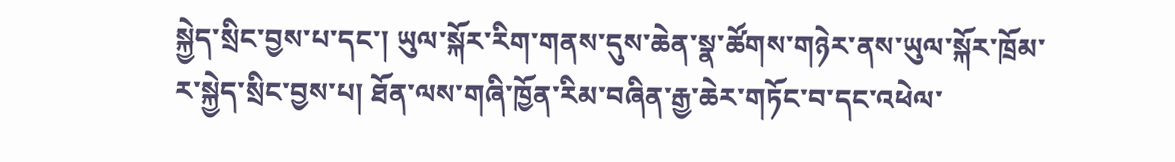སྐྱེད་སྲིང་བྱས་པ་དང་། ཡུལ་སྐོར་རིག་གནས་དུས་ཆེན་སྣ་ཚོགས་གཉེར་ནས་ཡུལ་སྐོར་ཁྲོམ་ར་སྐྱེད་སྲིང་བྱས་པ། ཐོན་ལས་གཞི་ཁྱོན་རིམ་བཞིན་རྒྱ་ཆེར་གཏོང་བ་དང་འཕེལ་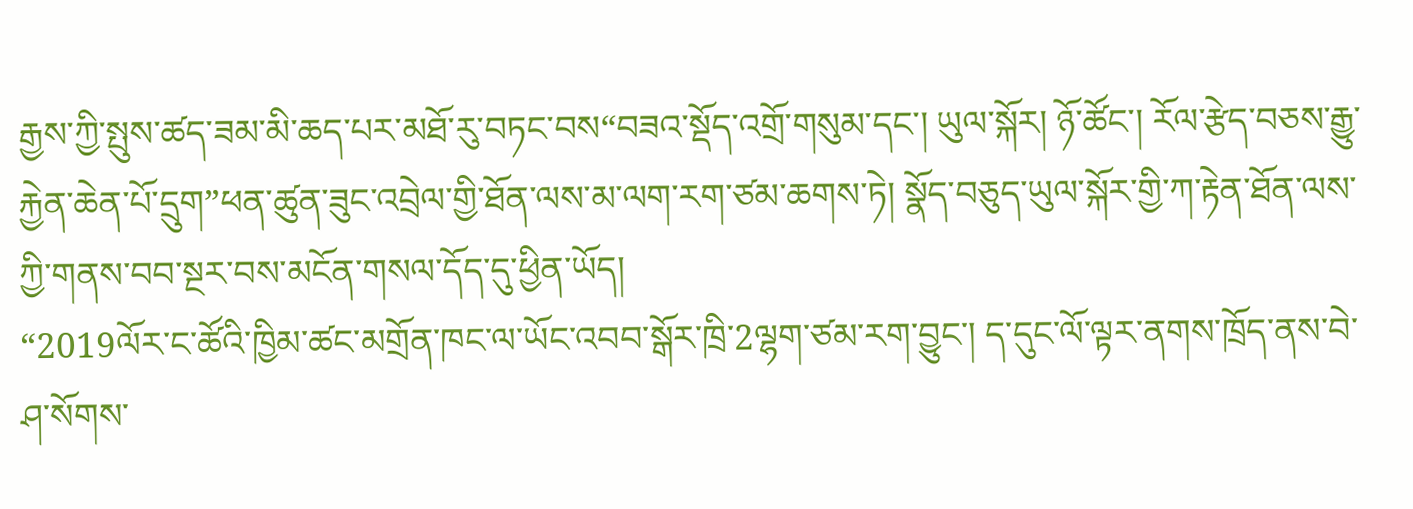རྒྱས་ཀྱི་སྤུས་ཚད་ཟམ་མི་ཆད་པར་མཐོ་རུ་བཏང་བས“བཟའ་སྡོད་འགྲོ་གསུམ་དང་། ཡུལ་སྐོར། ཉོ་ཚོང་། རོལ་རྩེད་བཅས་རྒྱུ་རྐྱེན་ཆེན་པོ་དྲུག”ཕན་ཚུན་ཟུང་འབྲེལ་གྱི་ཐོན་ལས་མ་ལག་རག་ཙམ་ཆགས་ཏེ། སྣོད་བཅུད་ཡུལ་སྐོར་གྱི་ཀ་རྟེན་ཐོན་ལས་ཀྱི་གནས་བབ་སྔར་བས་མངོན་གསལ་དོད་དུ་ཕྱིན་ཡོད།
“2019ལོར་ང་ཚོའི་ཁྱིམ་ཚང་མགྲོན་ཁང་ལ་ཡོང་འབབ་སྒོར་ཁྲི་2ལྷག་ཙམ་རག་བྱུང་། ད་དུང་ལོ་ལྟར་ནགས་ཁྲོད་ནས་བེ་ཤ་སོགས་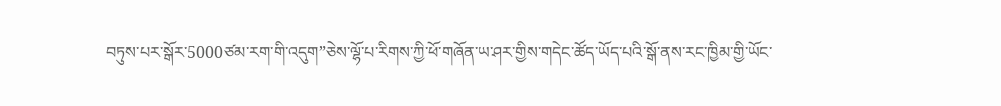བཏུས་པར་སྒོར་5000ཙམ་རག་གི་འདུག”ཅེས་ལྷོ་པ་རིགས་ཀྱི་ཕོ་གཞོན་ཡ་ཤར་གྱིས་གདེང་ཚོད་ཡོད་པའི་སྒོ་ནས་རང་ཁྱིམ་གྱི་ཡོང་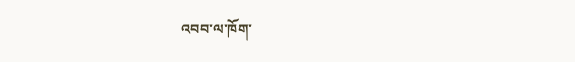འབབ་ལ་ཁོག་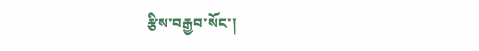རྩིས་བརྒྱབ་སོང་།